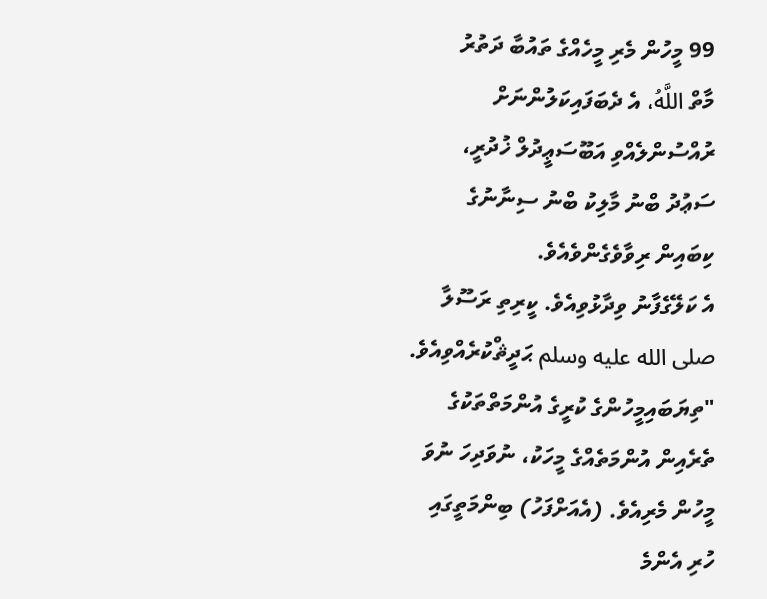99 މީހުން މެރި މީހެއްގެ ތައުބާ ދަތުރު
މާތް اللَّهُ، އެ ދެބަފައިކަލުންނަށް ރުއްސުންލެއްވި އަބޫސަޢީދުލް ޚުދުރީ، ސަޢުދު ބްނު މާލިކު ބްނު ސިނާނުގެ ކިބައިން ރިވާވެގެންވެއެވެ.
އެ ކަލޭގެފާނު ވިދާޅުވިއެވެ. ކީރިތި ރަސޫލާ صلى الله عليه وسلم ޙަދީޘްކުރެއްވިއެވެ. "ތިޔަބައިމީހުންގެ ކުރީގެ އުންމަތްތަކުގެ ތެރެއިން އުންމަތެއްގެ މީހަކު، ނުވަދިހަ ނުވަ މީހުން މެރިއެވެ. (އެއަށްފަހު) ބިންމަތީގައި ހުރި އެންމެ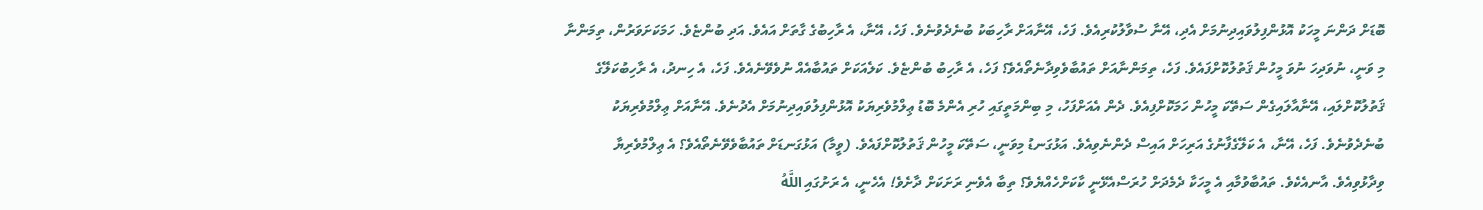ބޮޑަށް ދަންނަ މީހަކު އޮޅުންފިލުވައިދިނުމަށް އެދި، އޭނާ ސުވާލުކުރިއެވެ. ފަހެ، އޭނާއަށް ރާހިބަކު ބުނެދެވުނެވެ. ފަހެ، އޭނާ، އެ ރާހިބުގެ ގާތަށް އައެވެ. އަދި ބުންޏެވެ. ހަމަކަށަވަރުން، ތިމަންނާ މި ވަނީ، ނުވަދިހަ ނުވަ މީހުން ޤަތުލުކޮށްފައެވެ. ފަހެ، ތިމަންނާއަށް ތައުބާވެވިދާނެތޯއެވެ؟ ފަހެ، އެ ރާހިބު ބުންޏެވެ. ކަލެއަކަށް ތައުބާއެއް ނުވެވޭނެއެވެ. ފަހެ، އެ ހިނދު، އެ ރާހިބުކަލޭގެ ޤަތުލުކޮށްލައި، އޭނާއާލައިގެން ސަތޭކަ މީހުން ހަމަކޮށްފިއެވެ. ދެން އެއަށްފަހު، މި ބިންމަތީގައި ހުރި އެންމެ ބޮޑު ޢިލްމުވެރިޔަކު އޮޅުންފިލުވައިދިނުމަށް އެދުނެވެ. އޭނާއަށް ޢިލްމުވެރިޔަކު ބުނެދެވުނެވެ. ފަހެ، އޭނާ، އެ ކަލޭގެފާނުގެ އަރިހަށް އައިސް ދެންނެވިއެވެ. އަޅުގަނޑު މިވަނީ، ސަތޭކަ މީހުން ޤަތުލުކޮށްފައެވެ. (ވީމާ) އަޅުގަނޑަށް ތައުބާވެވޭނެތޯއެވެ؟ އެ ޢިލްމުވެރިޔާ ވިދާޅުވިއެވެ. އާނއެކެވެ. ތައުބާވުމާއި އެ މީހަކާ ދެމެދަށް ހުރަސްއެޅޭނީ ކާކަށްހެއްޔެވެ؟ ތިބާ އެވެނި ރަށަކަށް ދާށެވެ! އެހެނީ، އެ ރަށުގައި اللَّهُ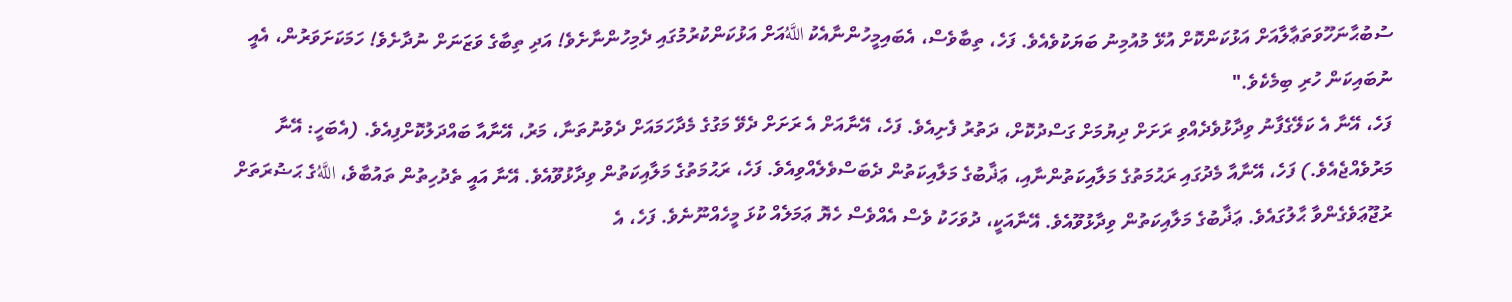ސުބުޙާނަހޫވަތަޢާލާއަށް އަޅުކަންކޮށް އުޅޭ މުއުމިނު ބަޔަކުވެއެވެ. ފަހެ، ތިބާވެސް، އެބައިމީހުންނާއެކު اللَّهُއަށް އަޅުކަންކުރުމުގައި ދެމިހުންނާށެވެ! އަދި ތިބާގެ ވަޒަނަށް ނުދާށެވެ! ހަމަކަށަވަރުން، އެއީ ނުބައިކަން ހުރި ބިމެކެވެ."
ފަހެ، އޭނާ އެ ކަލޭގެފާނު ވިދާޅުވެދެއްވި ރަށަށް ދިޔުމަށް ގަސްދުކޮށް، ދަތުރު ފެށިއެވެ. ފަހެ، އޭނާއަށް އެ ރަށަށް ދެވޭ މަގުގެ މެދާހަމައަށް ދެވުނުތަނާ، މަރު، އޭނާއާ ބައްދަލުކޮށްފިއެވެ. (އެބަހީ: އޭނާ މަރުވެއްޖެއެވެ.) ފަހެ، އޭނާއާ މެދުގައި ރަޙުމަތުގެ މަލާއިކަތުންނާއި، ޢަޛާބުގެ މަލާއިކަތުން ދެބަސްވެލެއްވިއެވެ. ފަހެ، ރަޙުމަތުގެ މަލާއިކަތުން ވިދާޅުވޫއެވެ. އޭނާ އައީ ތެދުހިތުން ތައުބާވެ، اللَّهُގެ ޙަޟުރަތަށް ރުޖޫޢަވެގެންވާ ޙާލުގައެވެ. ޢަޛާބުގެ މަލާއިކަތުން ވިދާޅުވޫއެވެ. އޭނާއަކީ، ދުވަހަކު ވެސް އެއްވެސް ހެޔޮ ޢަމަލެއް ކުޅަ މީހެއްނޫނެވެ. ފަހެ، އެ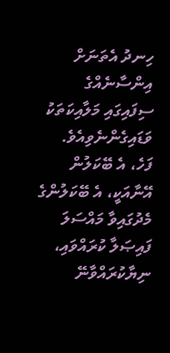ހިނދު އެތަނަށް އިންސާނެއްގެ ސިފައިގައި މަލާއިކަތަކު ވަޑައިގެންނެވިއެވެ. ފަހެ، އެ ބޭކަލުން އޭނާއަކީ، އެ ބޭކަލުންގެ މެދުގައިވާ މައްސަލަ ފައިޞަލާ ކުރައްވައި، ނިޔާކުރައްވާނޭ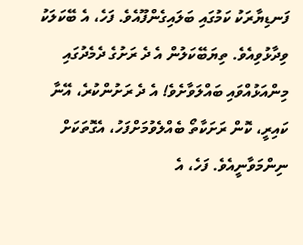ފަނޑިޔާރަކު ކަމުގައި ބަލައިގެންފޫއެވެ. ފަހެ، އެ ބޭކަލަކު ވިދާޅުވިއެވެ. ތިޔަބޭކަލުން އެ ދެ ރަށުގެ ދެމެދުގައި މިންއަޅުއްވައި ބައްލަވާށެވެ! އެ ދެ ރަށުންކުރެ، އޭނާ ކައިރީ، ކޮން ރަށަކާތޯ ބެއްލެވުމަށްފަހު، އެގޮތަކަށް ނިންމަވާނީއެވެ. ފަހެ، އެ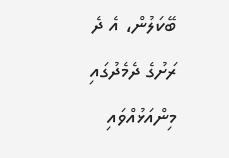ބޭކަލުން، އެ ދެ ރަށުގެ ދެމެދުގައި މިންއަޅުއްވައި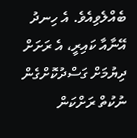ބެއްލެވިއެވެ. އެ ހިނދު އޭނާއާ ކައިރީ، އެ ރަށަށް ދިޔުމަށް ގަސްދުކޮށްގެން ނުކުތް ރަށްކަން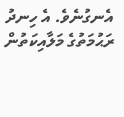އެނގުނެވެ. އެ ހިނދު ރަޙުމަތުގެ މަލާއިކަތުން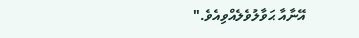އޭނާއާ ޙަވާލުވެލެއްވިއެވެ."